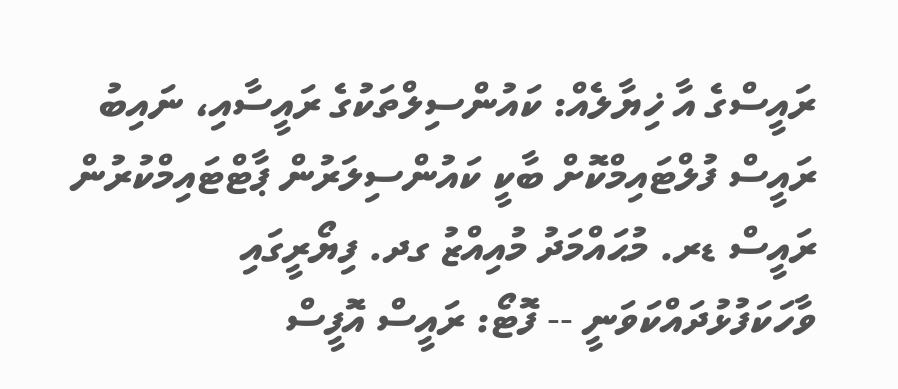ރައީސްގެ އާ ޚިޔާލެއް: ކައުންސިލްތަކުގެ ރައީސާއި، ނައިބު ރައީސް ފުލްޓައިމްކޮށް ބާކީ ކައުންސިލަރުން ޕާޓްޓައިމްކުރުން
ރައީސް ޑރ. މުޙައްމަދު މުއިއްޒު ގދ. ފިޔޯރީގައި ވާހަކަފުޅުދައްކަވަނީ -- ފޮޓޯ: ރައީސް އޮފީސް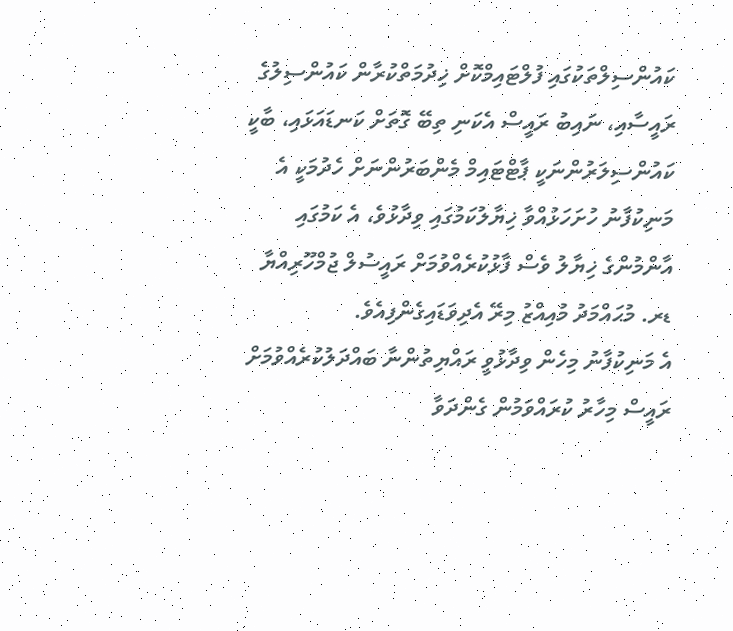ކައުންސިލްތަކުގައި ފުލްޓައިމްކޮށް ޚިދުމަތްކުރާން ކައުންސިލުގެ ރައީސާއި، ނައިބު ރައީސް އެކަނި ތިބޭ ގޮތަށް ކަނޑައަޅައި، ބާކީ ކައުންސިލަރުންނަކީ ޕާޓްޓައިމް މެންބަރުންނަށް ހެދުމަކީ އެ މަނިކުފާނު ހުށަހަޅުއްވާ ޚިޔާލުކަމުގައި ވިދާޅުވެ، އެ ކަމުގައި އާންމުންގެ ޚިޔާލު ވެސް ފާޅުކުރެއްވުމަށް ރައީސުލް ޖުމްހޫރިއްޔާ ޑރ. މުޙައްމަދު މުއިއްޒު މިރޭ އެދިވަޑައިގެންފިއެވެ.
އެ މަނިކުފާނު މިހެން ވިދާޅުވީ ރައްޔިތުންނާ ބައްދަލުކުރެއްވުމަށް ރައީސް މިހާރު ކުރައްވަމުން ގެންދަވާ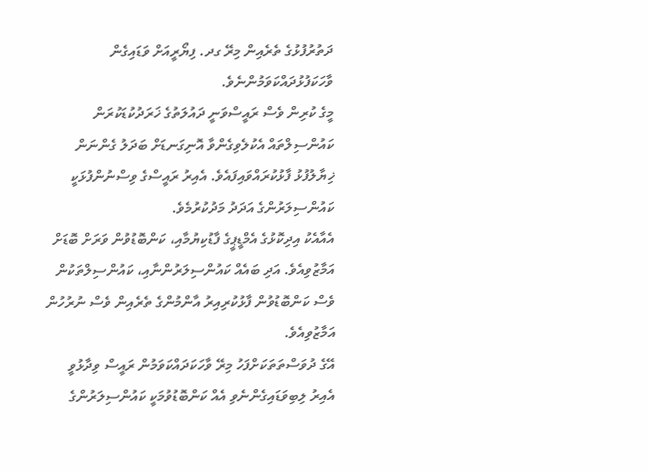ދަތުރުފުޅުގެ ތެރެއިން މިރޭ ގދ. ފިޔޯރީއަށް ވަޑައިގެން ވާހަކަފުޅުދައްކަވަމުންނެވެ.
މީގެ ކުރިން ވެސް ރައީސްވަނީ ދައުލަތުގެ ޚަރަދުކުޑަކުރަން ކައުންސިލްތައް އެކުލެވިގެންވާ އޮނިގަނޑަށް ބަދަލު ގެންނަން ޚިޔާލުފުޅު ފާޅުކުރައްވައިފައެވެ. އެއިރު ރައީސްގެ ވިސްނުންފުޅަކީ ކައުންސިލަރުންގެ އަދަދު މަދުކުރުމެވެ.
އެއާއެކު އިދިކޮޅުގެ އެމްޑީޕީގެ ފާޑުކިޔުމާއި، ކަންބޮޑުވުން ވަރަށް ބޮޑަށް އަމާޒުވިއެވެ. އަދި ބައެއް ކައުންސިލަރުންނާއި، ކައުންސިލްތަކުން ވެސް ކަންބޮޑުވުން ފާޅުކުރިއިރު އާންމުންގެ ތެރެއިން ވެސް ނުރުހުން އަމާޒުވިއެވެ.
އޭގެ ދުވަސްތަތަކަށްފަހު މިރޭ ވާހަކަދައްކަވަމުން ރައީސް ވިދާޅުވީ އެއިރު ލިބިވަޑައިގެންނެވި އެއް ކަންބޮޑުވުމަކީ ކައުންސިލަރުންގެ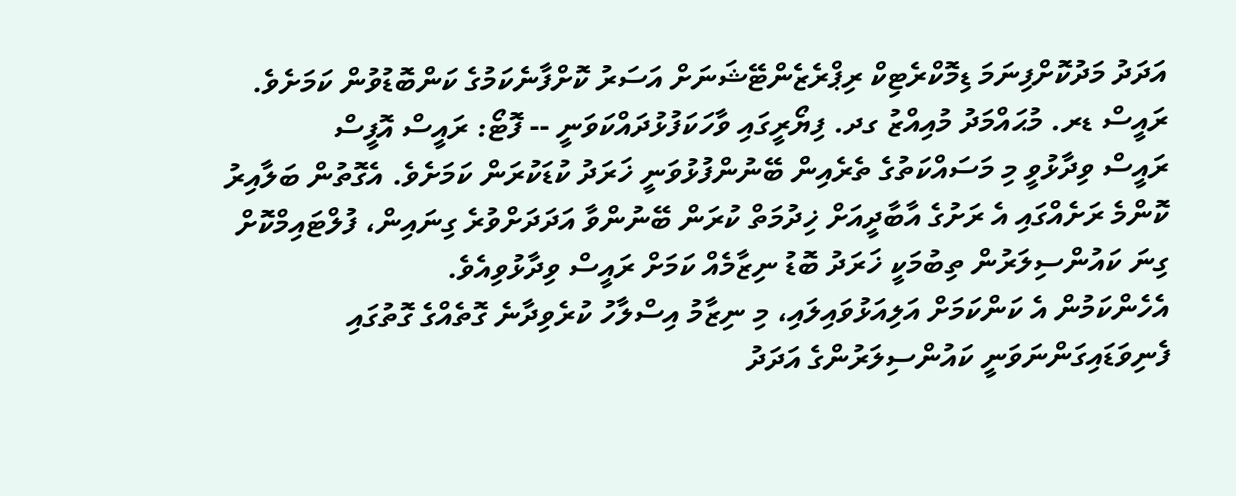އަދަދު މަދުކޮށްފިނަމަ ޑިމޮކްރެޓިކް ރިޕްރެޒެންޓޭޝަނަށް އަސަރު ކޮށްފާނެކަމުގެ ކަންބޮޑުވުން ކަމަށެވެ.
ރައީސް ޑރ. މުޙައްމަދު މުއިއްޒު ގދ. ފިޔޯރީގައި ވާހަކަފުޅުދައްކަވަނީ -- ފޮޓޯ: ރައީސް އޮފީސް
ރައީސް ވިދާޅުވީ މި މަސައްކަތުގެ ތެރެއިން ބޭނުންފުޅުވަނީ ޚަރަދު ކުޑަކުރަން ކަމަށެވެ. އެގޮތުން ބަލާއިރު ކޮންމެ ރަށެއްގައި އެ ރަށުގެ އާބާދީއަށް ޚިދުމަތް ކުރަން ބޭނުންވާ އަދަދަށްވުރެ ގިނައިން، ފުލްޓައިމްކޮށް ގިނަ ކައުންސިލަރުން ތިބުމަކީ ޚަރަދު ބޮޑު ނިޒާމެއް ކަމަށް ރައީސް ވިދާޅުވިއެވެ.
އެހެންކަމުން އެ ކަންކަމަށް އަލިއަޅުވައިލައި، މި ނިޒާމު އިސްލާހު ކުރެވިދާނެ ގޮތެއްގެ ގޮތުގައި ފެނިވަޑައިގަންނަވަނީ ކައުންސިލަރުންގެ އަދަދު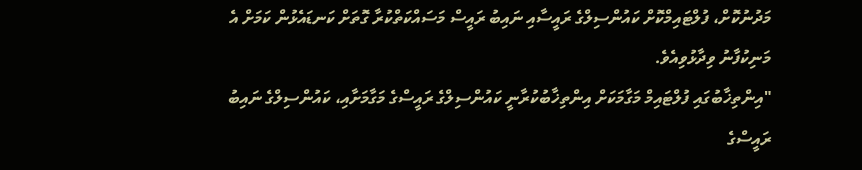މަދުނުކޮށް، ފުލްޓައިމްކޮށް ކައުންސިލްގެ ރައީސާއި ނައިބު ރައީސް މަސައްކަތްކުރާ ގޮތަށް ކަނޑައެޅުން ކަމަށް އެ މަނިކުފާނު ވިދާޅުވިއެވެ.
"އިންތިޚާބުގައި ފުލްޓައިމް މަގާމަކަށް އިންތިޚާބުކުރާނީ ކައުންސިލްގެ ރައީސްގެ މަގާމަށާއި، ކައުންސިލްގެ ނައިބު ރައީސްގެ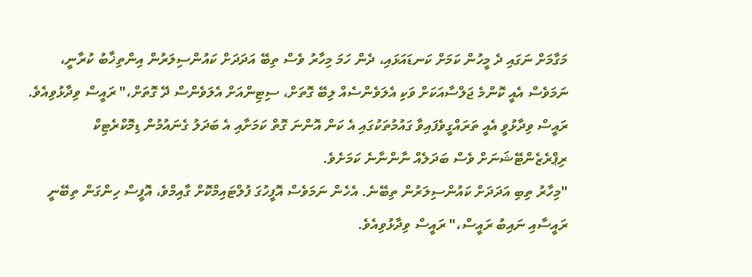މަގާމަށް ނަގައި ދެ މީހުން ކަމަށް ކަނޑައަޅައި، ދެން ހަމަ މިހާރު ވެސް ތިބޭ އަދަދަށް ކައުންސިލަރުން އިންތިޚާބު ކުރާނީ، ނަމަވެސް އެއީ ކޮންމެ ޖަލްސާއަކަށް ވަކި އެލަވެންސެއް ލިބޭ ގޮތަށް، ސިޓިންއަށް އެލަވެންސް ދޭ ގޮތަށް،" ރައީސް ވިދާޅުވިއެވެ.
ރައީސް ވިދާޅުވީ އެއީ ތަރައްގީވެފައިވާ ގައުމުތަކުގައި އެ ކަން އޮންނަ ގޮތް ކަމަށާއި އެ ބަދަލު ގެނައުމުން ޑިމޮކްރެޓިކް ރިޕްރެޒެންޓޭޝަނަށް ވެސް ބަދަލެއް ނާންނާނެ ކަމަށެވެ.
"މިހާރު ތިބި އަދަދަށް ކައުންސިލަރުން ތިބޭނެ. އެހެން ނަމަވެސް އޮފީހުގަ ފުލްޓައިމްކޮށް ގާއިމްވެ، އޮފީސް ހިންގަން ތިބޭނީ ރައީސާއި ނައިބު ރައީސް،" ރައީސް ވިދާޅުވިއެވެ.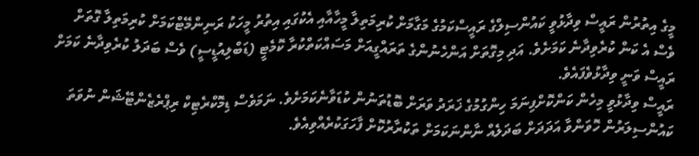މީގެ އިތުރުން ރައީސް ވިދާޅުވީ ކައުންސިލްގެ ރައީސްކަމުގެ މަގާމަށް ކުރިމަތިލާ މީހާއާއި އެކުގައި އިތުރު މީހަކު ރަނިންމޭޓްކަމަށް ކުރިމަތިލާ ގޮތަށް ވެސް އެ ކަން ކުރެވިދާނެ ކަމަށެވެ. އަދި މިގޮތަށް އަންހެނުންގެ ތަރައްގީއަށް މަސައްކަތްކުރާ ކޮމެޓީ (ޑަބްލިއުޑީސީ) ވެސް ބަދަލު ކުރެވިދާނެ ކަމަށް ރައީސް ވަނީ ވިދާޅުވެފައެވެ.
ރައީސް ވިދާޅުވީ މިހެން ކަންކޮށްފިނަމަ ހިންގުމުގެ ޚަރަދު ވަރަށް ބޮޑުތަނުން ކުޑަވާނެކަމަށެވެ. ނަމަވެސް ޑިމޮކްރެޓިކް ރިޕްރެޒެންޓޭޝަން ނުވަތަ ކައުންސިލަރުން ހޮވަންވާ އަދަދަށް ބަދަލެއް ނާންނަކަމަށް ތަކުރާރުކޮށް ފާހަގަކުރެއްވިއެވެ.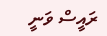ރައީސް ވަނީ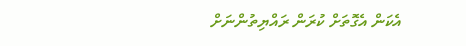އެކަން އެގޮތަށް ކުރަން ރައްޔިތުންނަށް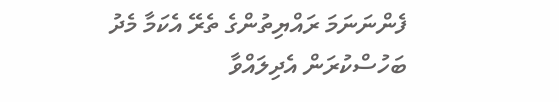ފެންނަނަމަ ރައްޔިތުންގެ ތެރޭ އެކަމާ މެދު ބަހުސްކުރަން އެދިލައްވާ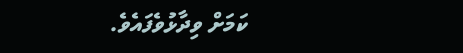ކަމަށް ވިދާޅުވެފައެވެ.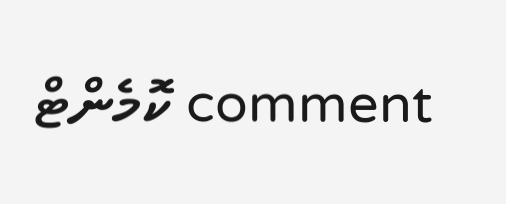comment ކޮމެންޓް